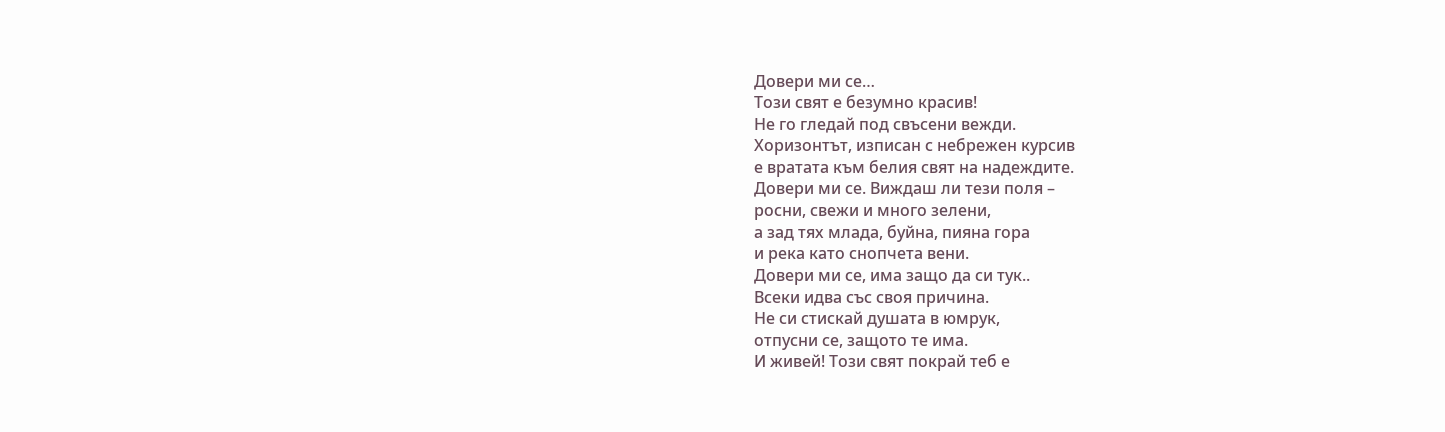Довери ми се…
Този свят е безумно красив!
Не го гледай под свъсени вежди.
Хоризонтът, изписан с небрежен курсив
е вратата към белия свят на надеждите.
Довери ми се. Виждаш ли тези поля –
росни, свежи и много зелени,
а зад тях млада, буйна, пияна гора
и река като снопчета вени.
Довери ми се, има защо да си тук..
Всеки идва със своя причина.
Не си стискай душата в юмрук,
отпусни се, защото те има.
И живей! Този свят покрай теб е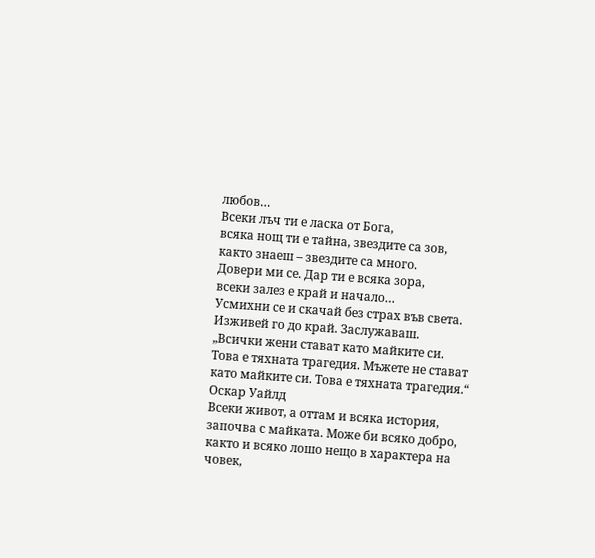любов…
Всеки лъч ти е ласка от Бога,
всяка нощ ти е тайна, звездите са зов,
както знаеш – звездите са много.
Довери ми се. Дар ти е всяка зора,
всеки залез е край и начало…
Усмихни се и скачай без страх във света.
Изживей го до край. Заслужаваш.
„Всички жени стават като майките си. Това е тяхната трагедия. Мъжете не стават като майките си. Това е тяхната трагедия.“ Оскар Уайлд
Всеки живот, а оттам и всяка история, започва с майката. Може би всяко добро, както и всяко лошо нещо в характера на човек,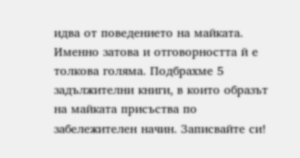идва от поведението на майката. Именно затова и отговорността й е толкова голяма. Подбрахме 5 задължителни книги, в които образът на майката присъства по забележителен начин. Записвайте си!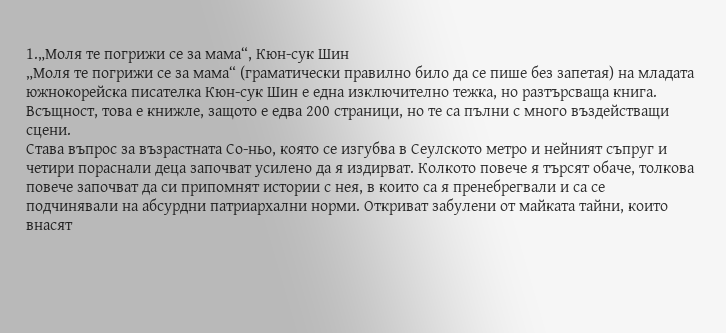1.„Моля те погрижи се за мама“, Кюн-сук Шин
„Моля те погрижи се за мама“ (граматически правилно било да се пише без запетая) на младата южнокорейска писателка Кюн-сук Шин е една изключително тежка, но разтърсваща книга. Всъщност, това е книжле, защото е едва 200 страници, но те са пълни с много въздействащи сцени.
Става въпрос за възрастната Со-ньо, която се изгубва в Сеулското метро и нейният съпруг и четири пораснали деца започват усилено да я издирват. Колкото повече я търсят обаче, толкова повече започват да си припомнят истории с нея, в които са я пренебрегвали и са се подчинявали на абсурдни патриархални норми. Откриват забулени от майката тайни, които внасят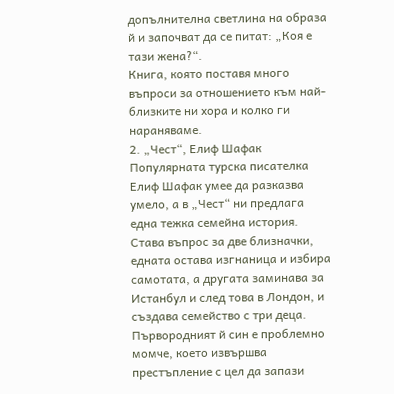допълнителна светлина на образа й и започват да се питат: „Коя е тази жена?“.
Книга, която поставя много въпроси за отношението към най-близките ни хора и колко ги нараняваме.
2. „Чест“, Елиф Шафак
Популярната турска писателка Елиф Шафак умее да разказва умело, а в „Чест“ ни предлага една тежка семейна история. Става въпрос за две близначки, едната остава изгнаница и избира самотата, а другата заминава за Истанбул и след това в Лондон, и създава семейство с три деца. Първородният й син е проблемно момче, което извършва престъпление с цел да запази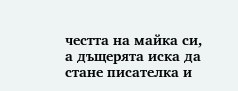честта на майка си, а дъщерята иска да стане писателка и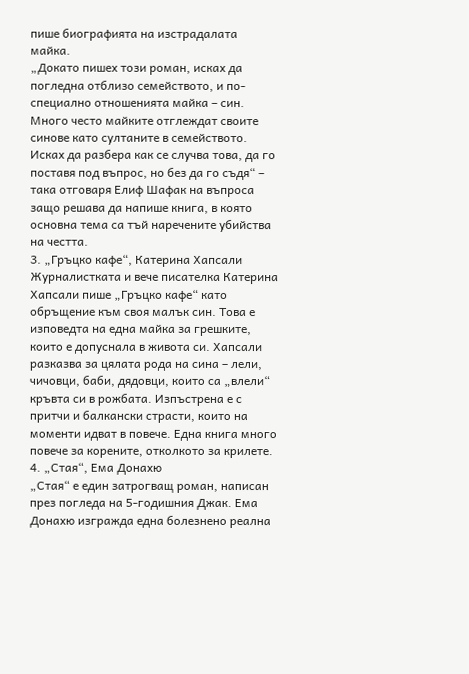пише биографията на изстрадалата майка.
„Докато пишех този роман, исках да погледна отблизо семейството, и по-специално отношенията майка – син. Много често майките отглеждат своите синове като султаните в семейството. Исках да разбера как се случва това, да го поставя под въпрос, но без да го съдя“ – така отговаря Елиф Шафак на въпроса защо решава да напише книга, в която основна тема са тъй наречените убийства на честта.
3. „Гръцко кафе“, Катерина Хапсали
Журналистката и вече писателка Катерина Хапсали пише „Гръцко кафе“ като обръщение към своя малък син. Това е изповедта на една майка за грешките, които е допуснала в живота си. Хапсали разказва за цялата рода на сина – лели, чичовци, баби, дядовци, които са „влели“ кръвта си в рожбата. Изпъстрена е с притчи и балкански страсти, които на моменти идват в повече. Една книга много повече за корените, отколкото за крилете.
4. „Стая“, Ема Донахю
„Стая“ е един затрогващ роман, написан през погледа на 5-годишния Джак. Ема Донахю изгражда една болезнено реална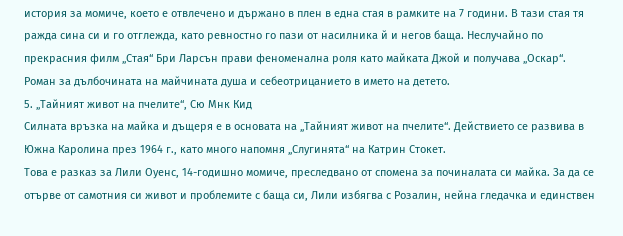история за момиче, което е отвлечено и държано в плен в една стая в рамките на 7 години. В тази стая тя ражда сина си и го отглежда, като ревностно го пази от насилника й и негов баща. Неслучайно по прекрасния филм „Стая“ Бри Ларсън прави феноменална роля като майката Джой и получава „Оскар“.
Роман за дълбочината на майчината душа и себеотрицанието в името на детето.
5. „Тайният живот на пчелите“, Сю Мнк Кид
Силната връзка на майка и дъщеря е в основата на „Тайният живот на пчелите“. Действието се развива в Южна Каролина през 1964 г., като много напомня „Слугинята“ на Катрин Стокет.
Това е разказ за Лили Оуенс, 14-годишно момиче, преследвано от спомена за починалата си майка. За да се отърве от самотния си живот и проблемите с баща си, Лили избягва с Розалин, нейна гледачка и единствен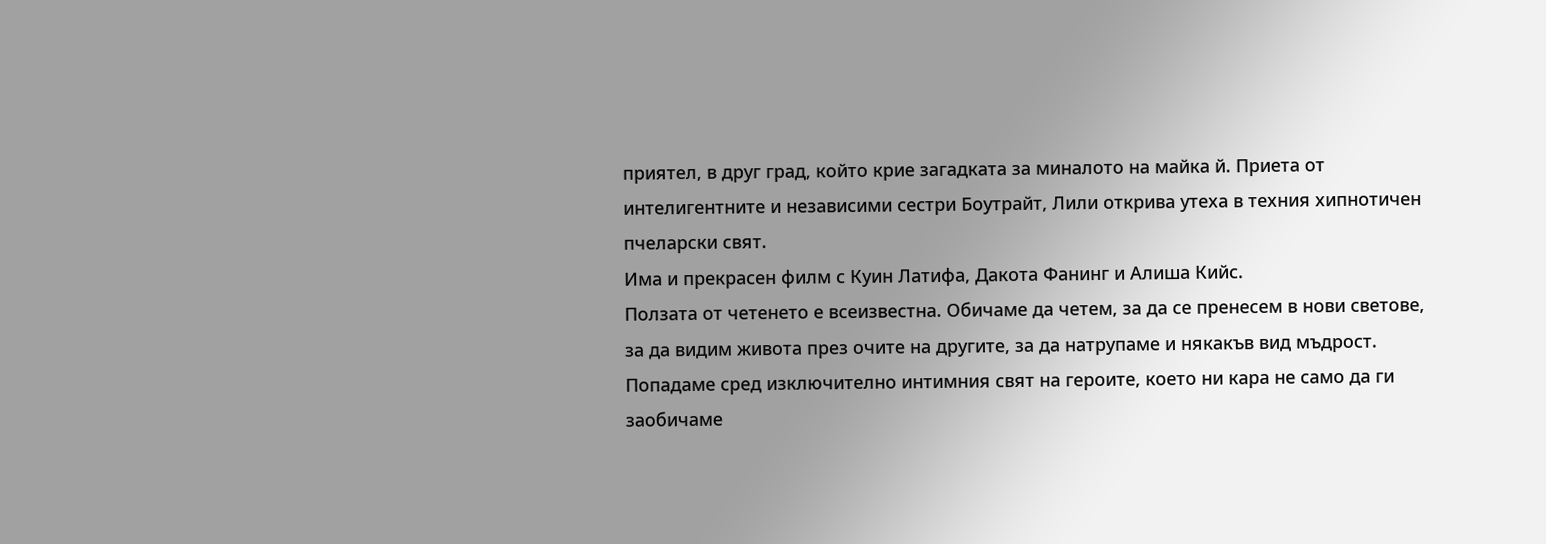приятел, в друг град, който крие загадката за миналото на майка й. Приета от интелигентните и независими сестри Боутрайт, Лили открива утеха в техния хипнотичен пчеларски свят.
Има и прекрасен филм с Куин Латифа, Дакота Фанинг и Алиша Кийс.
Ползата от четенето е всеизвестна. Обичаме да четем, за да се пренесем в нови светове, за да видим живота през очите на другите, за да натрупаме и някакъв вид мъдрост. Попадаме сред изключително интимния свят на героите, което ни кара не само да ги заобичаме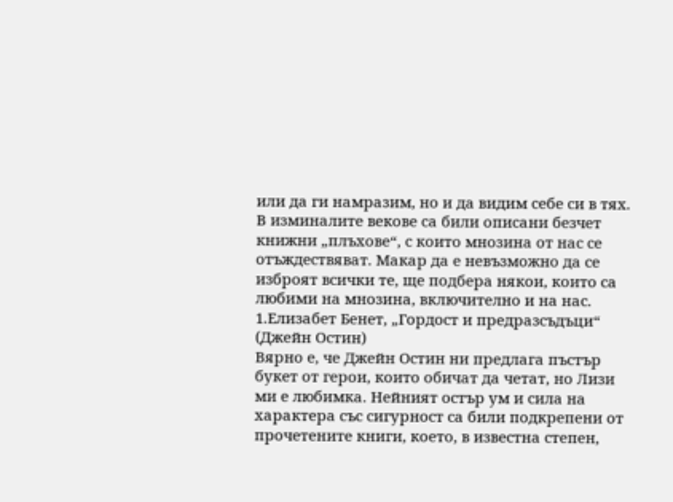или да ги намразим, но и да видим себе си в тях.
В изминалите векове са били описани безчет книжни „плъхове“, с които мнозина от нас се отъждествяват. Макар да е невъзможно да се изброят всички те, ще подбера някои, които са любими на мнозина, включително и на нас.
1.Елизабет Бенет, „Гордост и предразсъдъци“ (Джейн Остин)
Вярно е, че Джейн Остин ни предлага пъстър букет от герои, които обичат да четат, но Лизи ми е любимка. Нейният остър ум и сила на характера със сигурност са били подкрепени от прочетените книги, което, в известна степен,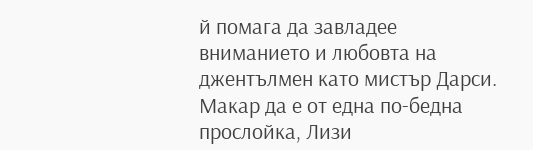й помага да завладее вниманието и любовта на джентълмен като мистър Дарси. Макар да е от една по-бедна прослойка, Лизи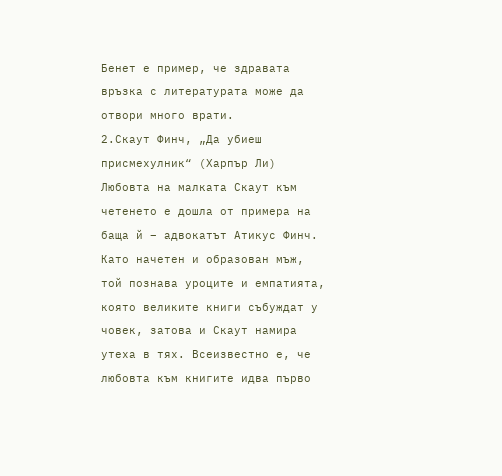Бенет е пример, че здравата връзка с литературата може да отвори много врати.
2.Скаут Финч, „Да убиеш присмехулник“ (Харпър Ли)
Любовта на малката Скаут към четенето е дошла от примера на баща й – адвокатът Атикус Финч. Като начетен и образован мъж, той познава уроците и емпатията, която великите книги събуждат у човек, затова и Скаут намира утеха в тях. Всеизвестно е, че любовта към книгите идва първо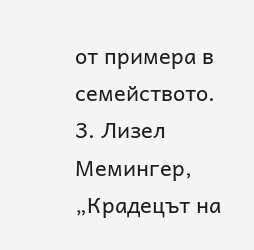от примера в семейството.
3. Лизел Мемингер, „Крадецът на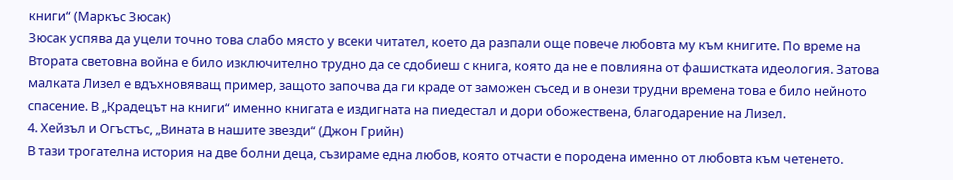книги“ (Маркъс Зюсак)
Зюсак успява да уцели точно това слабо място у всеки читател, което да разпали още повече любовта му към книгите. По време на Втората световна война е било изключително трудно да се сдобиеш с книга, която да не е повлияна от фашистката идеология. Затова малката Лизел е вдъхновяващ пример, защото започва да ги краде от заможен съсед и в онези трудни времена това е било нейното спасение. В „Крадецът на книги“ именно книгата е издигната на пиедестал и дори обожествена, благодарение на Лизел.
4. Хейзъл и Огъстъс, „Вината в нашите звезди“ (Джон Грийн)
В тази трогателна история на две болни деца, съзираме една любов, която отчасти е породена именно от любовта към четенето.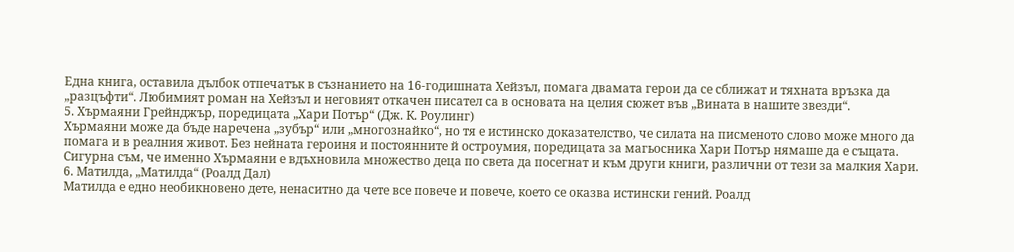Една книга, оставила дълбок отпечатък в съзнанието на 16-годишната Хейзъл, помага двамата герои да се сближат и тяхната връзка да „разцъфти“. Любимият роман на Хейзъл и неговият откачен писател са в основата на целия сюжет във „Вината в нашите звезди“.
5. Хърмаяни Грейнджър, поредицата „Хари Потър“ (Дж. К. Роулинг)
Хърмаяни може да бъде наречена „зубър“ или „многознайко“, но тя е истинско доказателство, че силата на писменото слово може много да помага и в реалния живот. Без нейната героиня и постоянните й остроумия, поредицата за магьосника Хари Потър нямаше да е същата. Сигурна съм, че именно Хърмаяни е вдъхновила множество деца по света да посегнат и към други книги, различни от тези за малкия Хари.
6. Матилда, „Матилда“ (Роалд Дал)
Матилда е едно необикновено дете, ненаситно да чете все повече и повече, което се оказва истински гений. Роалд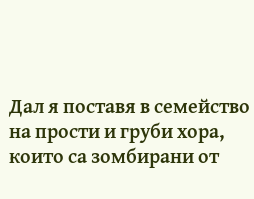Дал я поставя в семейство на прости и груби хора, които са зомбирани от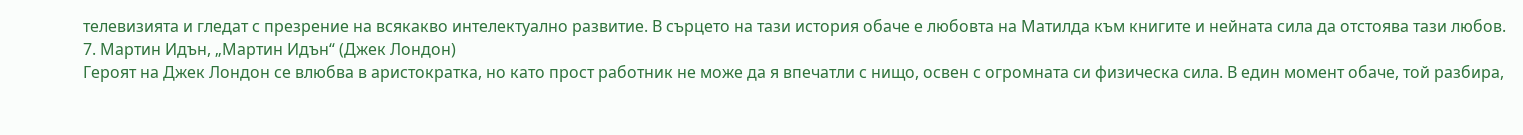телевизията и гледат с презрение на всякакво интелектуално развитие. В сърцето на тази история обаче е любовта на Матилда към книгите и нейната сила да отстоява тази любов.
7. Мартин Идън, „Мартин Идън“ (Джек Лондон)
Героят на Джек Лондон се влюбва в аристократка, но като прост работник не може да я впечатли с нищо, освен с огромната си физическа сила. В един момент обаче, той разбира,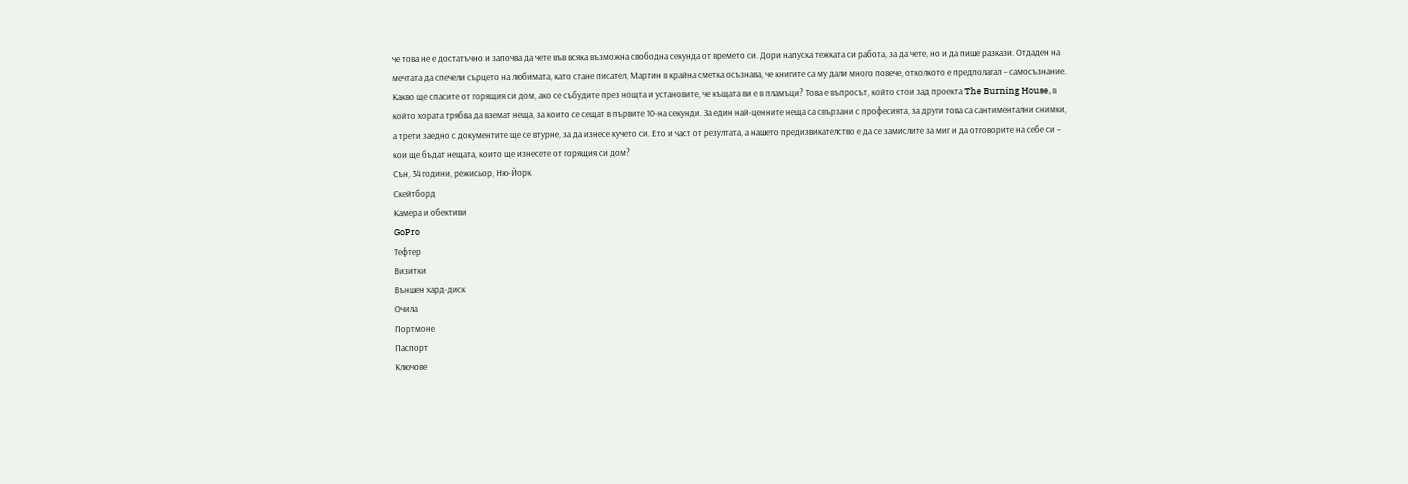че това не е достатъчно и започва да чете във всяка възможна свободна секунда от времето си. Дори напуска тежката си работа, за да чете, но и да пише разкази. Отдаден на мечтата да спечели сърцето на любимата, като стане писател, Мартин в крайна сметка осъзнава, че книгите са му дали много повече, отколкото е предполагал – самосъзнание.
Какво ще спасите от горящия си дом, ако се събудите през нощта и установите, че къщата ви е в пламъци? Това е въпросът, който стои зад проекта The Burning House, в който хората трябва да вземат неща, за които се сещат в първите 10-на секунди. За един най-ценните неща са свързани с професията, за други това са сантиментални снимки, а трети заедно с документите ще се втурне, за да изнесе кучето си. Ето и част от резултата, а нашето предизвикателство е да се замислите за миг и да отговорите на себе си – кои ще бъдат нещата, които ще изнесете от горящия си дом?
Сън, 34 години, режисьор, Ню-Йорк
Скейтборд
Камера и обективи
GoPro
Тефтер
Визитки
Външен хард-диск
Очила
Портмоне
Паспорт
Ключове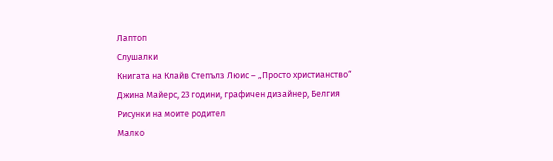Лаптоп
Слушалки
Книгата на Клайв Степълз Люис – „Просто христианство“
Джина Майерс, 23 години, графичен дизайнер, Белгия
Рисунки на моите родител
Малко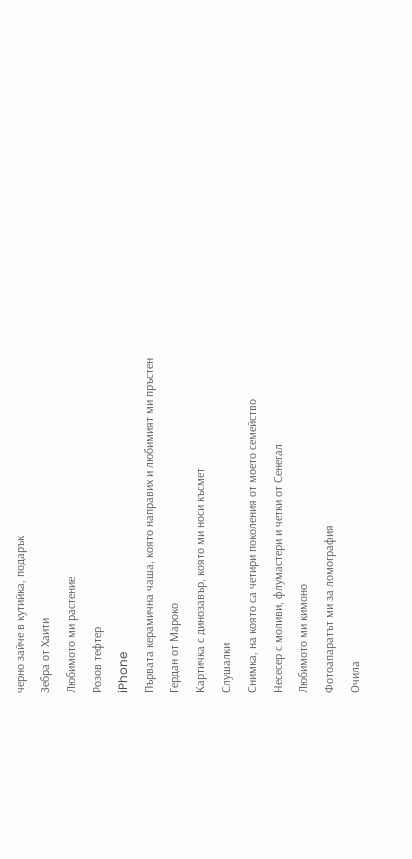черно зайче в кутийка, подарък
Зебра от Хаити
Любимото ми растение
Розов тефтер
iPhone
Първата керамична чаша, която направих и любимият ми пръстен
Гердан от Мароко
Картичка с динозавър, която ми носи късмет
Слушалки
Снимка, на която са четири поколения от моето семейство
Несесер с моливи, флумастери и четки от Сенегал
Любимото ми кимоно
Фотоапаратът ми за ломография
Очила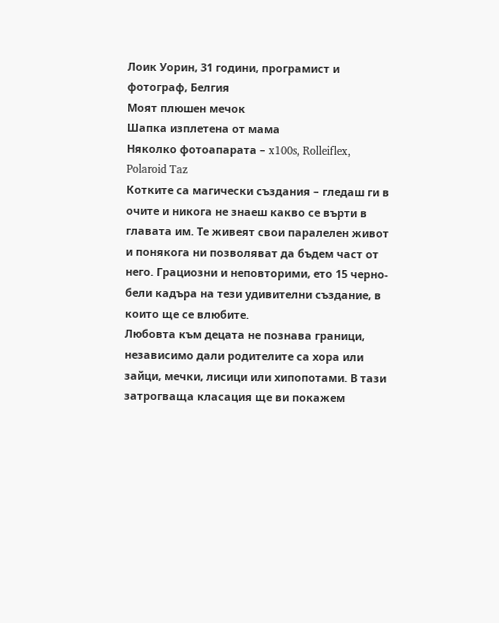Лоик Уорин, 31 години, програмист и фотограф, Белгия
Моят плюшен мечок
Шапка изплетена от мама
Няколко фотоапарата – x100s, Rolleiflex, Polaroid Taz
Котките са магически създания – гледаш ги в очите и никога не знаеш какво се върти в главата им. Те живеят свои паралелен живот и понякога ни позволяват да бъдем част от него. Грациозни и неповторими, ето 15 черно-бели кадъра на тези удивителни създание, в които ще се влюбите.
Любовта към децата не познава граници, независимо дали родителите са хора или зайци, мечки, лисици или хипопотами. В тази затрогваща класация ще ви покажем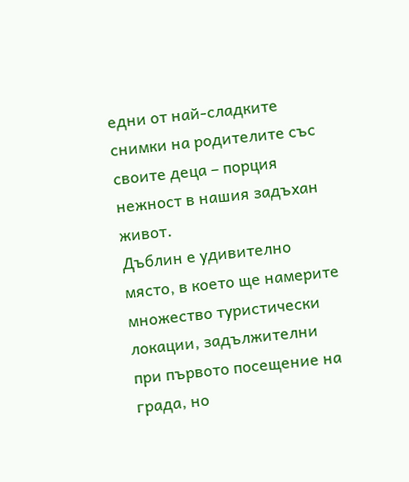едни от най-сладките снимки на родителите със своите деца – порция нежност в нашия задъхан живот.
Дъблин е удивително място, в което ще намерите множество туристически локации, задължителни при първото посещение на града, но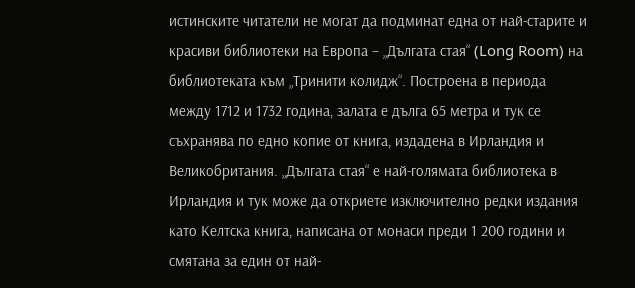истинските читатели не могат да подминат една от най-старите и красиви библиотеки на Европа – „Дългата стая“ (Long Room) на библиотеката към „Тринити колидж“. Построена в периода между 1712 и 1732 година, залата е дълга 65 метра и тук се съхранява по едно копие от книга, издадена в Ирландия и Великобритания. „Дългата стая“ е най-голямата библиотека в Ирландия и тук може да откриете изключително редки издания като Келтска книга, написана от монаси преди 1 200 години и смятана за един от най-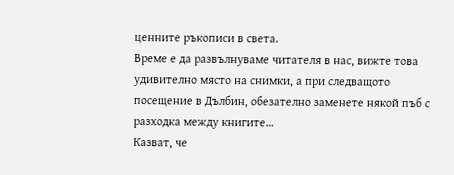ценните ръкописи в света.
Време е да развълнуваме читателя в нас, вижте това удивително място на снимки, а при следващото посещение в Дълбин, обезателно заменете някой пъб с разходка между книгите…
Казват, че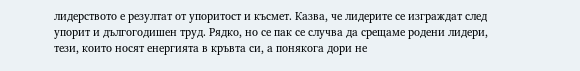лидерството е резултат от упоритост и късмет. Казва, че лидерите се изграждат след упорит и дългогодишен труд. Рядко, но се пак се случва да срещаме родени лидери, тези, които носят енергията в кръвта си, а понякога дори не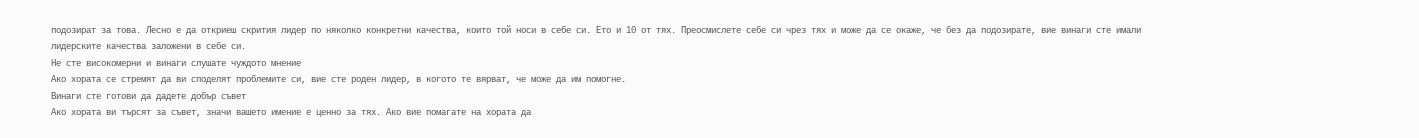подозират за това. Лесно е да откриеш скрития лидер по няколко конкретни качества, които той носи в себе си. Ето и 10 от тях. Преосмислете себе си чрез тях и може да се окаже, че без да подозирате, вие винаги сте имали лидерските качества заложени в себе си.
Не сте високомерни и винаги слушате чуждото мнение
Ако хората се стремят да ви споделят проблемите си, вие сте роден лидер, в когото те вярват, че може да им помогне.
Винаги сте готови да дадете добър съвет
Ако хората ви търсят за съвет, значи вашето имение е ценно за тях. Ако вие помагате на хората да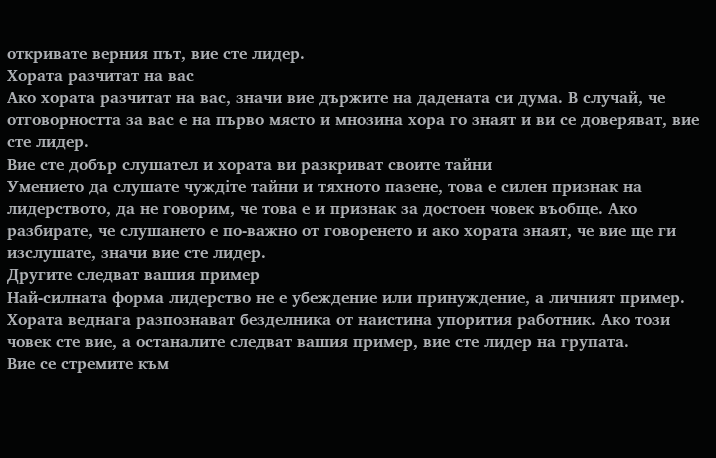откривате верния път, вие сте лидер.
Хората разчитат на вас
Ако хората разчитат на вас, значи вие държите на дадената си дума. В случай, че отговорността за вас е на първо място и мнозина хора го знаят и ви се доверяват, вие сте лидер.
Вие сте добър слушател и хората ви разкриват своите тайни
Умението да слушате чуждiте тайни и тяхното пазене, това е силен признак на лидерството, да не говорим, че това е и признак за достоен човек въобще. Ако разбирате, че слушането е по-важно от говоренето и ако хората знаят, че вие ще ги изслушате, значи вие сте лидер.
Другите следват вашия пример
Най-силната форма лидерство не е убеждение или принуждение, а личният пример. Хората веднага разпознават безделника от наистина упорития работник. Ако този човек сте вие, а останалите следват вашия пример, вие сте лидер на групата.
Вие се стремите към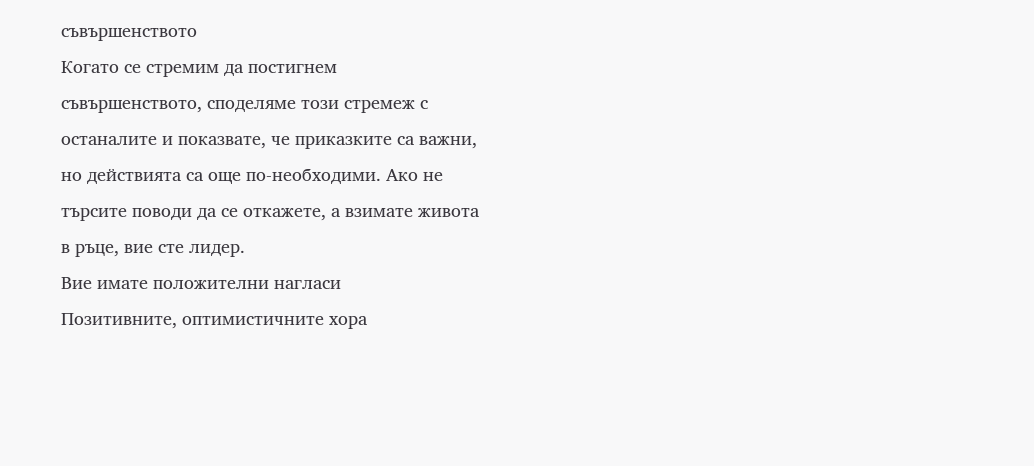съвършенството
Когато се стремим да постигнем съвършенството, споделяме този стремеж с останалите и показвате, че приказките са важни, но действията са още по-необходими. Ако не търсите поводи да се откажете, а взимате живота в ръце, вие сте лидер.
Вие имате положителни нагласи
Позитивните, оптимистичните хора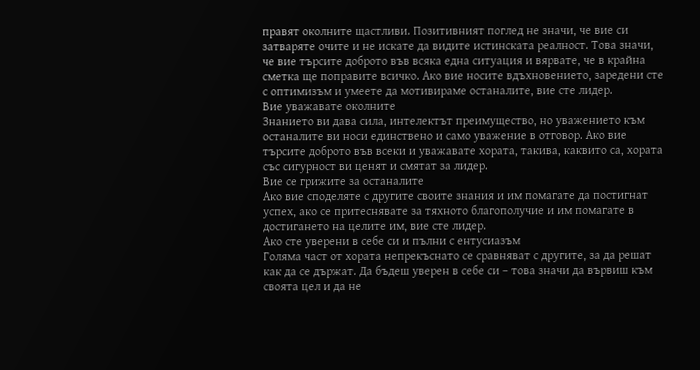правят околните щастливи. Позитивният поглед не значи, че вие си затваряте очите и не искате да видите истинската реалност. Това значи, че вие търсите доброто във всяка една ситуация и вярвате, че в крайна сметка ще поправите всичко. Ако вие носите вдъхновението, заредени сте с оптимизъм и умеете да мотивираме останалите, вие сте лидер.
Вие уважавате околните
Знанието ви дава сила, интелектът преимущество, но уважението към останалите ви носи единствено и само уважение в отговор. Ако вие търсите доброто във всеки и уважавате хората, такива, каквито са, хората със сигурност ви ценят и смятат за лидер.
Вие се грижите за останалите
Ако вие споделяте с другите своите знания и им помагате да постигнат успех, ако се притеснявате за тяхното благополучиe и им помагате в достигането на целите им, вие сте лидер.
Ако сте уверени в себе си и пълни с ентусиазъм
Голяма част от хората непрекъснато се сравняват с другите, за да решат как да се държат. Да бъдеш уверен в себе си – това значи да вървиш към своята цел и да не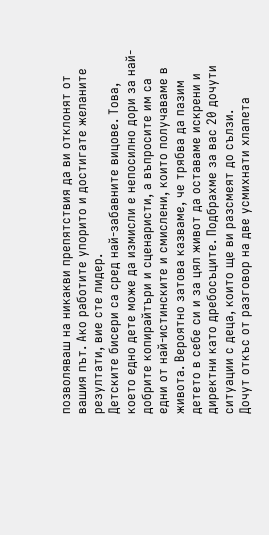позволяваш на никакви препятствия да ви отклонят от вашия път. Ако работите упорито и достигате желаните резултати, вие сте лидер.
Детските бисери са сред най-забавните вицове. Това, което едно дете може да измисли е непосилно дори за най-добрите копирайтъри и сценаристи, а въпросите им са едни от най-истинските и смислени, които получаваме в живота. Вероятно затова казваме, че трябва да пазим детето в себе си и за цял живот да оставаме искрени и директни като дребосъците. Подбрахме за вас 20 дочути ситуации с деца, които ще ви разсмеят до сълзи.
Дочут откъс от разговор на две усмихнати хлапета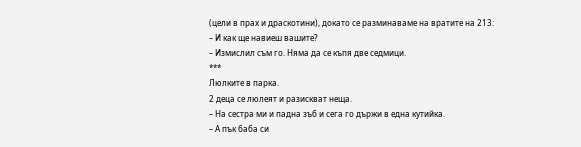(цели в прах и драскотини), докато се разминаваме на вратите на 213:
– И как ще навиеш вашите?
– Измислил съм го. Няма да се къпя две седмици.
***
Люлките в парка.
2 деца се люлеят и разискват неща.
– На сестра ми и падна зъб и сега го държи в една кутийка.
– А пък баба си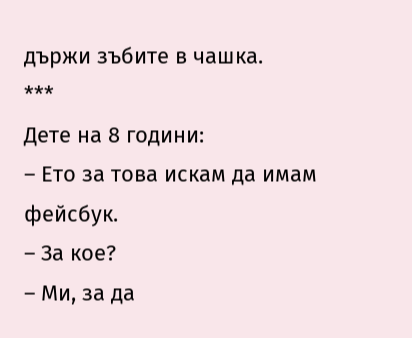държи зъбите в чашка.
***
Дете на 8 години:
– Ето за това искам да имам фейсбук.
– За кое?
– Ми, за да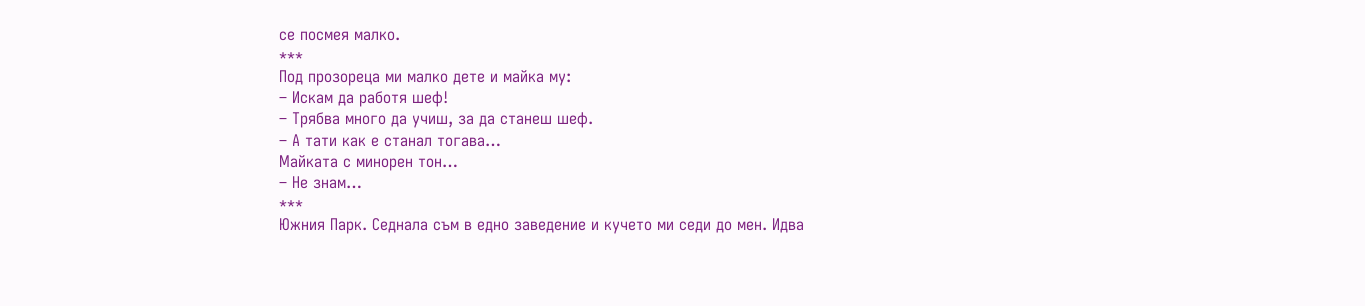се посмея малко.
***
Под прозореца ми малко дете и майка му:
– Искам да работя шеф!
– Трябва много да учиш, за да станеш шеф.
– А тати как е станал тогава…
Майката с минорен тон…
– Не знам…
***
Южния Парк. Седнала съм в едно заведение и кучето ми седи до мен. Идва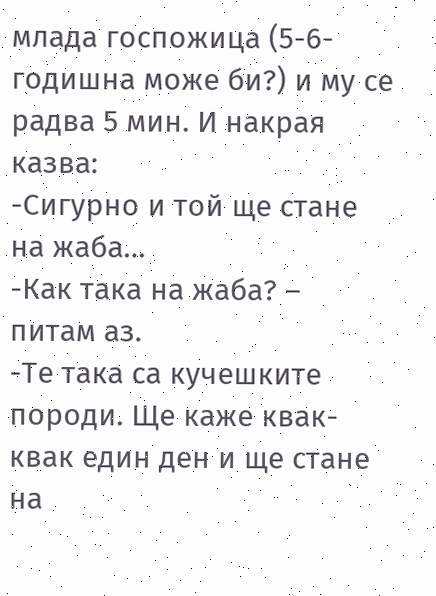млада госпожица (5-6-годишна може би?) и му се радва 5 мин. И накрая казва:
-Сигурно и той ще стане на жаба…
-Как така на жаба? – питам аз.
-Те така са кучешките породи. Ще каже квак-квак един ден и ще стане на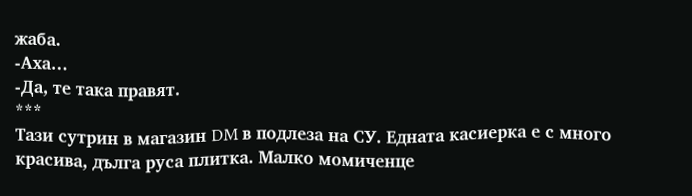жаба.
-Аха…
-Да, те така правят.
***
Тази сутрин в магазин DM в подлеза на СУ. Едната касиерка е с много красива, дълга руса плитка. Малко момиченце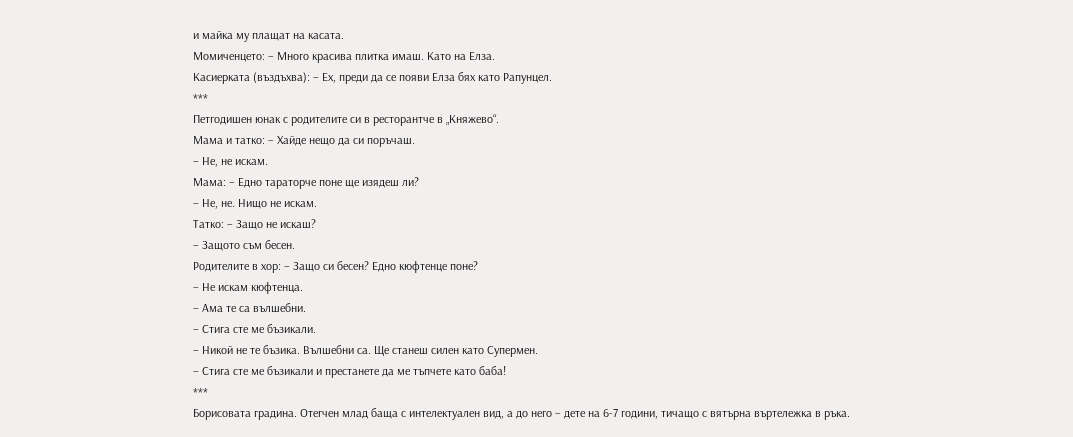и майка му плащат на касата.
Момиченцето: – Много красива плитка имаш. Като на Елза.
Касиерката (въздъхва): – Ех, преди да се появи Елза бях като Рапунцел.
***
Петгодишен юнак с родителите си в ресторантче в „Княжево“.
Мама и татко: – Хайде нещо да си поръчаш.
– Не, не искам.
Мама: – Едно тараторче поне ще изядеш ли?
– Не, не. Нищо не искам.
Татко: – Защо не искаш?
– Защото съм бесен.
Родителите в хор: – Защо си бесен? Едно кюфтенце поне?
– Не искам кюфтенца.
– Ама те са вълшебни.
– Стига сте ме бъзикали.
– Никой не те бъзика. Вълшебни са. Ще станеш силен като Супермен.
– Стига сте ме бъзикали и престанете да ме тъпчете като баба!
***
Борисовата градина. Отегчен млад баща с интелектуален вид, а до него – дете на 6-7 години, тичащо с вятърна въртележка в ръка.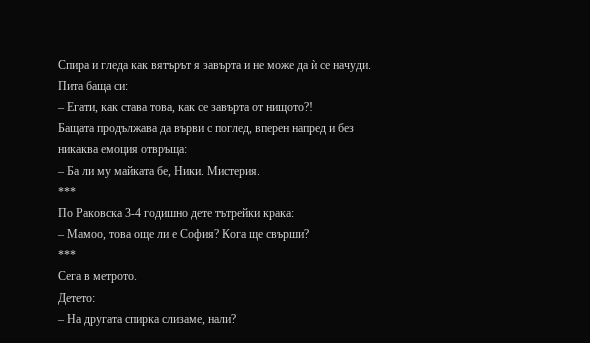Спира и гледа как вятърът я завърта и не може да ѝ се начуди. Пита баща си:
– Егати, как става това, как се завърта от нищото?!
Бащата продължава да върви с поглед, вперен напред и без никаква емоция отвръща:
– Ба ли му майката бе, Ники. Мистерия.
***
По Раковска 3-4 годишно дете тътрейки крака:
– Мамоо, това още ли е София? Кога ще свърши?
***
Сега в метрото.
Детето:
– На другата спирка слизаме, нали?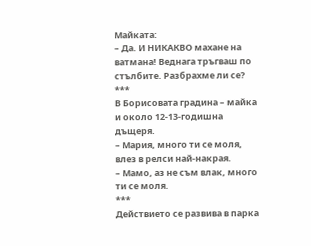Майката:
– Да. И НИКАКВО махане на ватмана! Веднага тръгваш по стълбите. Разбрахме ли се?
***
В Борисовата градина – майка и около 12-13-годишна дъщеря.
– Мария, много ти се моля, влез в релси най-накрая.
– Мамо, аз не съм влак, много ти се моля.
***
Действието се развива в парка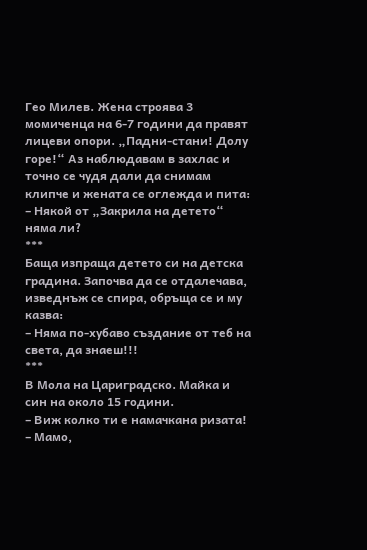Гео Милев. Жена строява 3 момиченца на 6-7 години да правят лицеви опори. „Падни-стани! Долу горе!“ Аз наблюдавам в захлас и точно се чудя дали да снимам клипче и жената се оглежда и пита:
– Някой от „Закрила на детето“ няма ли?
***
Баща изпраща детето си на детска градина. Започва да се отдалечава, изведнъж се спира, обръща се и му казва:
– Няма по-хубаво създание от теб на света, да знаеш!!!
***
В Мола на Цариградско. Майка и син на около 15 години.
– Виж колко ти е намачкана ризата!
– Мамо,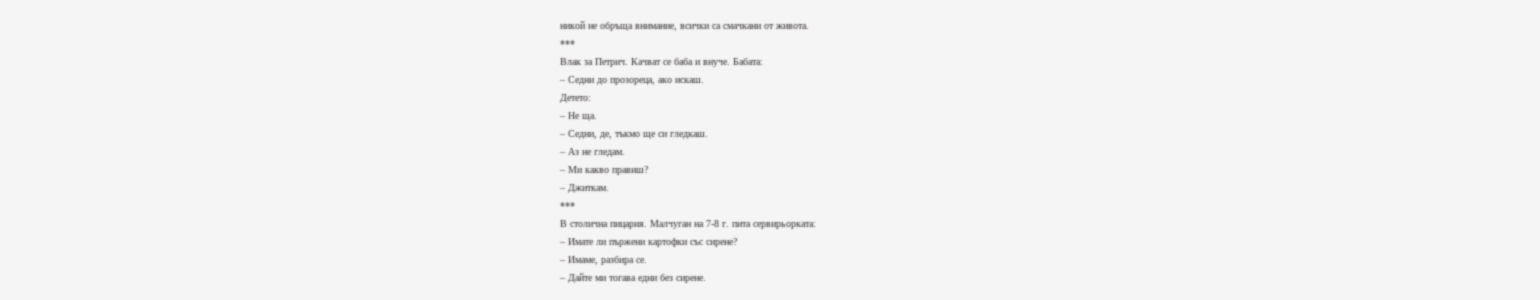никой не обръща внимание, всички са смачкани от живота.
***
Влак за Петрич. Качват се баба и внуче. Бабата:
– Седни до прозореца, ако искаш.
Детето:
– Не ща.
– Седни, де, тъкмо ще си гледкаш.
– Аз не гледам.
– Ми какво правиш?
– Джиткам.
***
В столична пицария. Малчуган на 7-8 г. пита сервирьорката:
– Имате ли пържени картофки със сирене?
– Имаме, разбира се.
– Дайте ми тогава едни без сирене.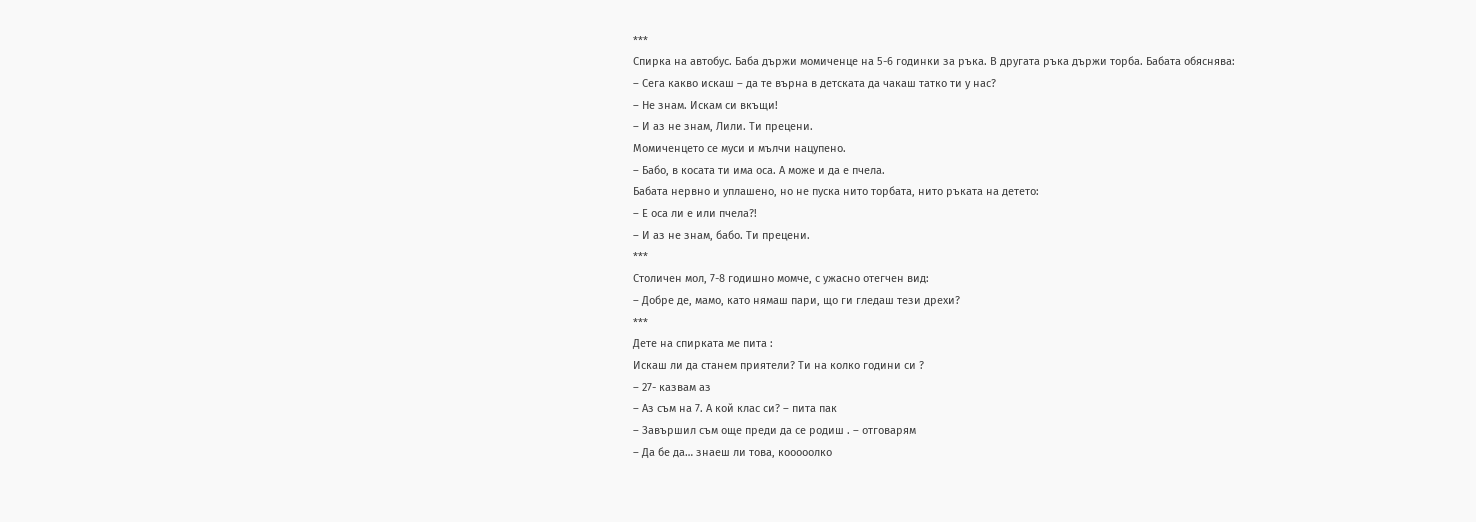***
Спирка на автобус. Баба държи момиченце на 5-6 годинки за ръка. В другата ръка държи торба. Бабата обяснява:
– Сега какво искаш – да те върна в детската да чакаш татко ти у нас?
– Не знам. Искам си вкъщи!
– И аз не знам, Лили. Ти прецени.
Момиченцето се муси и мълчи нацупено.
– Бабо, в косата ти има оса. А може и да е пчела.
Бабата нервно и уплашено, но не пуска нито торбата, нито ръката на детето:
– Е оса ли е или пчела?!
– И аз не знам, бабо. Ти прецени.
***
Столичен мол, 7-8 годишно момче, с ужасно отегчен вид:
– Добре де, мамо, като нямаш пари, що ги гледаш тези дрехи?
***
Дете на спирката ме пита :
Искаш ли да станем приятели? Ти на колко години си ?
– 27- казвам аз
– Аз съм на 7. А кой клас си? – пита пак
– Завършил съм още преди да се родиш . – отговарям
– Да бе да… знаеш ли това, кооооолко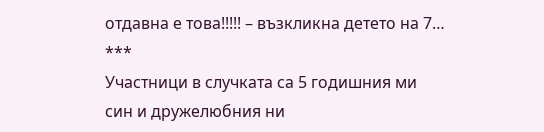отдавна е това!!!!! – възкликна детето на 7…
***
Участници в случката са 5 годишния ми син и дружелюбния ни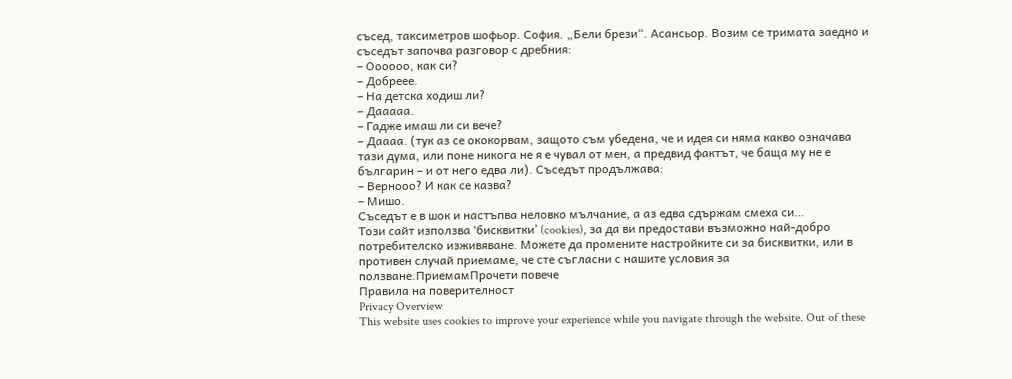съсед, таксиметров шофьор. София. „Бели брези“. Асансьор. Возим се тримата заедно и съседът започва разговор с дребния:
– Оооооо, как си?
– Добреее.
– На детска ходиш ли?
– Дааааа.
– Гадже имаш ли си вече?
– Даааа. (тук аз се ококорвам, защото съм убедена, че и идея си няма какво означава тази дума, или поне никога не я е чувал от мен, а предвид фактът, че баща му не е българин – и от него едва ли). Съседът продължава:
– Вернооо? И как се казва?
– Мишо.
Съседът е в шок и настъпва неловко мълчание, а аз едва сдържам смеха си…
Този сайт използва ‘бисквитки’ (cookies), за да ви предостави възможно най-добро потребителско изживяване. Можете да промените настройките си за бисквитки, или в противен случай приемаме, че сте съгласни с нашите условия за ползване.ПриемамПрочети повече
Правила на поверителност
Privacy Overview
This website uses cookies to improve your experience while you navigate through the website. Out of these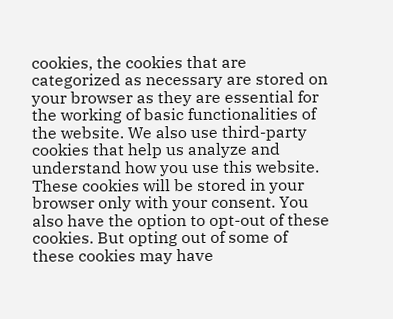cookies, the cookies that are categorized as necessary are stored on your browser as they are essential for the working of basic functionalities of the website. We also use third-party cookies that help us analyze and understand how you use this website. These cookies will be stored in your browser only with your consent. You also have the option to opt-out of these cookies. But opting out of some of these cookies may have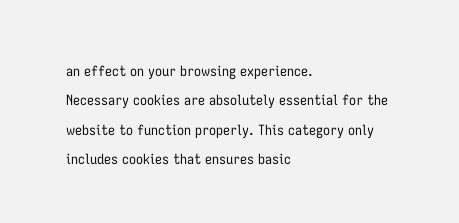an effect on your browsing experience.
Necessary cookies are absolutely essential for the website to function properly. This category only includes cookies that ensures basic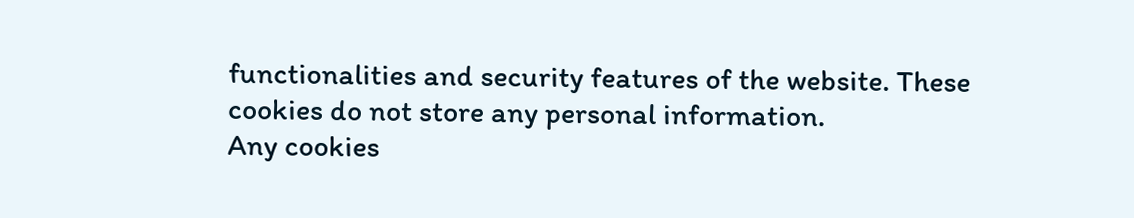functionalities and security features of the website. These cookies do not store any personal information.
Any cookies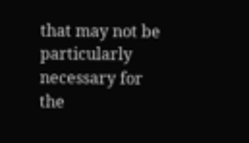that may not be particularly necessary for the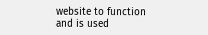website to function and is used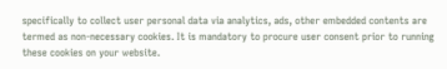specifically to collect user personal data via analytics, ads, other embedded contents are termed as non-necessary cookies. It is mandatory to procure user consent prior to running these cookies on your website.